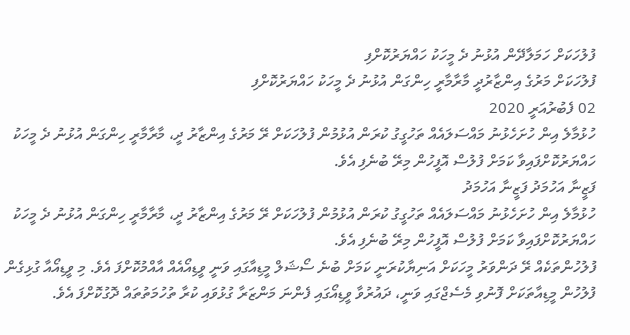ފުލުހަކަށް ހަމަލާދޭން އުޅުނު ދެ މީހަކު ހައްޔަރުކޮށްފި
ފުލުހަކަށް މަރުގެ އިންޒާރުދީ މާރާމާރީ ހިންގަން އުޅުނު ދެ މީހަކު ހައްޔަރުކޮށްފި
02 ފެބުރުއަރީ 2020
ހުޅުމާލެ އިން ހުށަހެޅުނު މައްސަލައެއް ތަހުގީގު ކުރަން އުޅުމުން ފުލުހަކަށް ރޭ މަރުގެ އިންޒާރު ދީ، މާރާމާރީ ހިންގަން އުޅުނު ދެ މީހަކު ހައްޔަރުކޮށްފައިވާ ކަމަށް ފުލުސް އޮފީހުން މިރޭ ބުނެފި އެވެ.
ފަޒީނާ އަހުމަދު ފަޒީނާ އަހުމަދު
ހުޅުމާލެ އިން ހުށަހެޅުނު މައްސަލައެއް ތަހުގީގު ކުރަން އުޅުމުން ފުލުހަކަށް ރޭ މަރުގެ އިންޒާރު ދީ، މާރާމާރީ ހިންގަން އުޅުނު ދެ މީހަކު ހައްޔަރުކޮށްފައިވާ ކަމަށް ފުލުސް އޮފީހުން މިރޭ ބުނެފި އެވެ.
ފުލުހުންތަކެއް ރޭ ދަންވަރު މީހަކަށް އަނިޔާކުރަނީ ކަމަށް ބުނެ ސޯޝަލް މީޑިއާގައި ވަނީ ވީޑިއޯއެއް އާއްމުކޮށްފަ އެވެ. މި ވީޑިއޯއާ ގުޅިގެން ފުލުހުން މީޑިއާތަކަށް ފޮނުވި މެސެޖްގައި ވަނީ، ދައުރުވާ ވީޑިއޯގައި ފެންނަ މަންޒަރާ ގުޅުވައި ކުރާ ތުހުމަތުތައް ދޮގުކޮށްފަ އެވެ.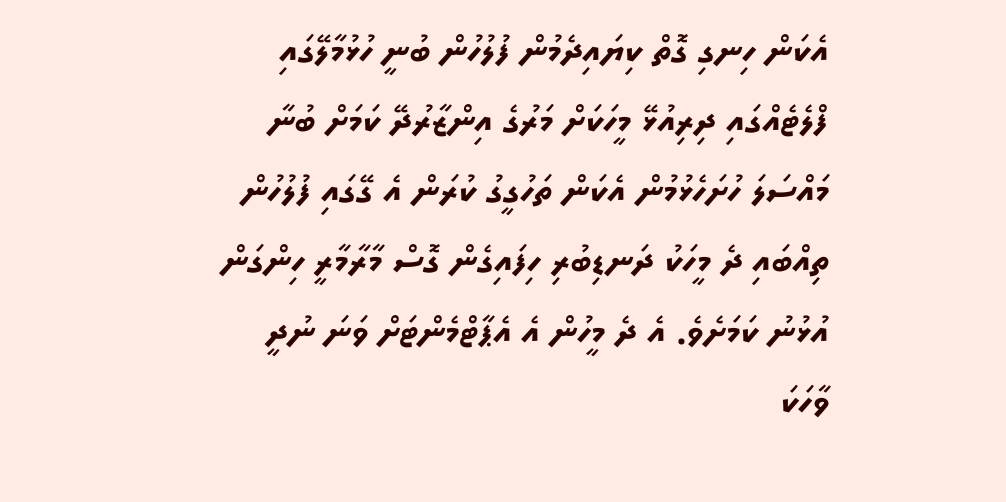އެކަން ހިނގި ގޮތް ކިޔައިދެމުން ފުލުހުން ބުނީ ހުޅުމާލޭގައި ފްލެޓެއްގައި ދިރިއުޅޭ މީހަކަށް މަރުގެ އިންޒާރުދޭ ކަމަށް ބުނާ މައްސަލަ ހުށަހެޅުމުން އެކަން ތަހުގީގު ކުރަން އެ ގޭގައި ފުލުހުން ތިއްބައި ދެ މީހަކު ދަނޑިބުރި ހިފައިގެން ގޮސް މާރާމާރީ ހިންގަން އުޅުނު ކަމަށެވެ. އެ ދެ މީހުން އެ އެޕާޓްމެންޓަށް ވަނަ ނުދީ ވާހަކަ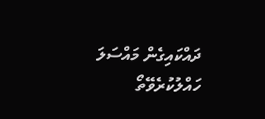ދައްކައިގެން މައްސަލަ ހައްލުކުރެވޭތޯ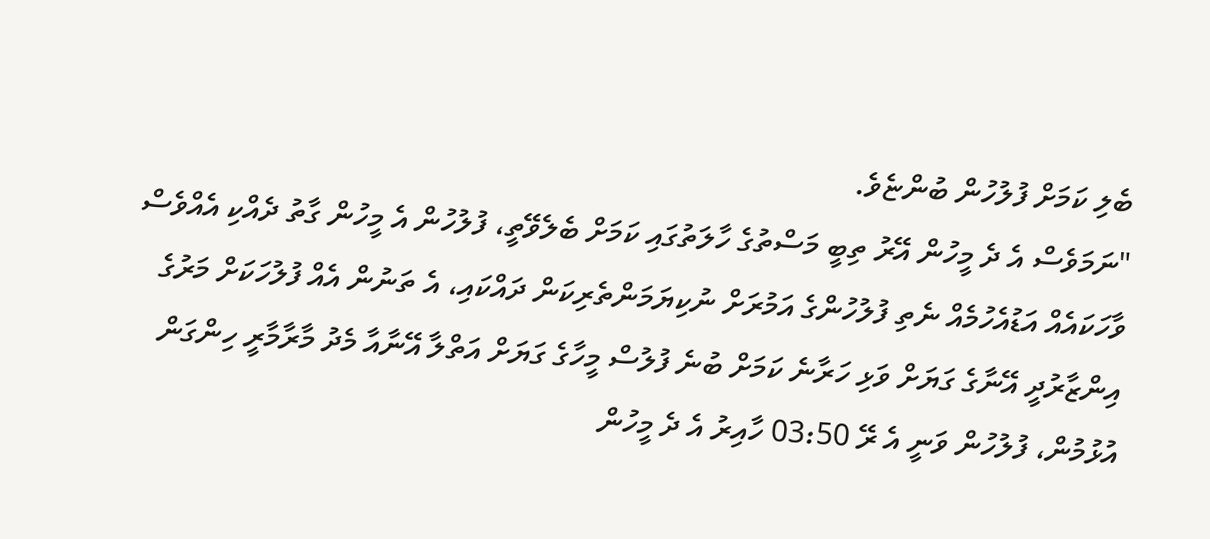ބެލި ކަމަށް ފުލުހުން ބުންޏެވެ.
"ނަމަވެސް އެ ދެ މީހުން އޭރު ތިބީ މަސްތުގެ ހާލަތުގައި ކަމަށް ބެލެވޭތީ، ފުލުހުން އެ މީހުން ގާތު ދެއްކި އެއްވެސް ވާހަކައެއް އަޑުއެހުމެއް ނެތި ފުލުހުންގެ އަމުރަށް ނުކިޔަމަންތެރިކަން ދައްކައި، އެ ތަނުން އެއް ފުލުހަކަށް މަރުގެ އިންޒާރުދީ އޭނާގެ ގަޔަށް ވަޅި ހަރާނެ ކަމަށް ބުނެ ފުލުސް މީހާގެ ގަޔަށް އަތްލާ އޭނާއާ މެދު މާރާމާރީ ހިންގަން އުޅުމުން، ފުލުހުން ވަނީ އެ ރޭ 03:50 ހާއިރު އެ ދެ މީހުން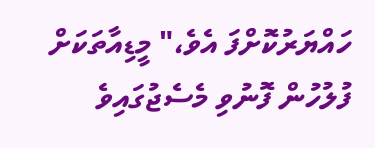ހައްޔަރުކޮށްފަ އެވެ،" މީޑިއާތަކަށް ފުލުހުން ފޮނުވި މެސެޖުގައިވެ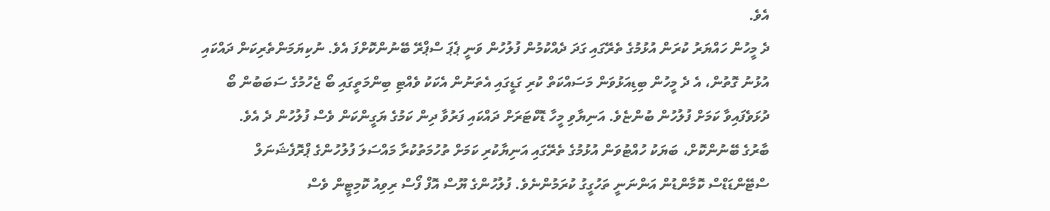އެވެ.
ދެ މީހުން ހައްޔަރު ކުރަން އުޅުމުގެ ތެރޭގައި ގަދަ ދެއްކުމުން ފުލުހުން ވަނީ ޕެޕަ ސްޕްރޭ ބޭނުންކޮށްފަ އެވެ. ނުކިޔަމަންތެރިކަން ދައްކައި އުޅުނު ގޮތުން، އެ ދެ މީހުން ބިޑިއަޅުވަން މަސައްކަތް ކުރި ގަޑީގައި އެތަނުން އެކަކު ވެއްޓި ބިންމަތީގައި ބޯ ޖެހުމުގެ ސަބަބުން ބޯ ދުޅަވެފައިވާ ކަމަށް ފުލުހުން ބުންޏެވެ. އަނިޔާވި މީހާ ޑޮކްޓަރަށް ދައްކައި ފަރުވާ ދިން ކަމުގެ ޔަގީންކަން ވެސް ފުލުހުން ދެ އެވެ.
ބާރުގެ ބޭނުންކޮށް، ބަޔަކު ހުއްޓުވަން އުޅުމުގެ ތެރޭގައި އަނިޔާކުރި ކަމަށް ތުހުމަތުކުރާ މައްސަލަ ފުލުހުންގެ ޕްރޮފެޝަނަލް ސްޓޭންޑަޑްސް ކޮމާންޑުން އަންނަނީ ތަހުގީގު ކުރަމުންނެވެ. ފުލުހުންގެ ޔޫސް އޮފް ފޯސް ރިވިއު ކޮމިޓީން ވެސް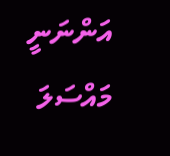އަންނަނީ މައްސަލަ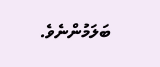ބަލަމުންނެވެ.